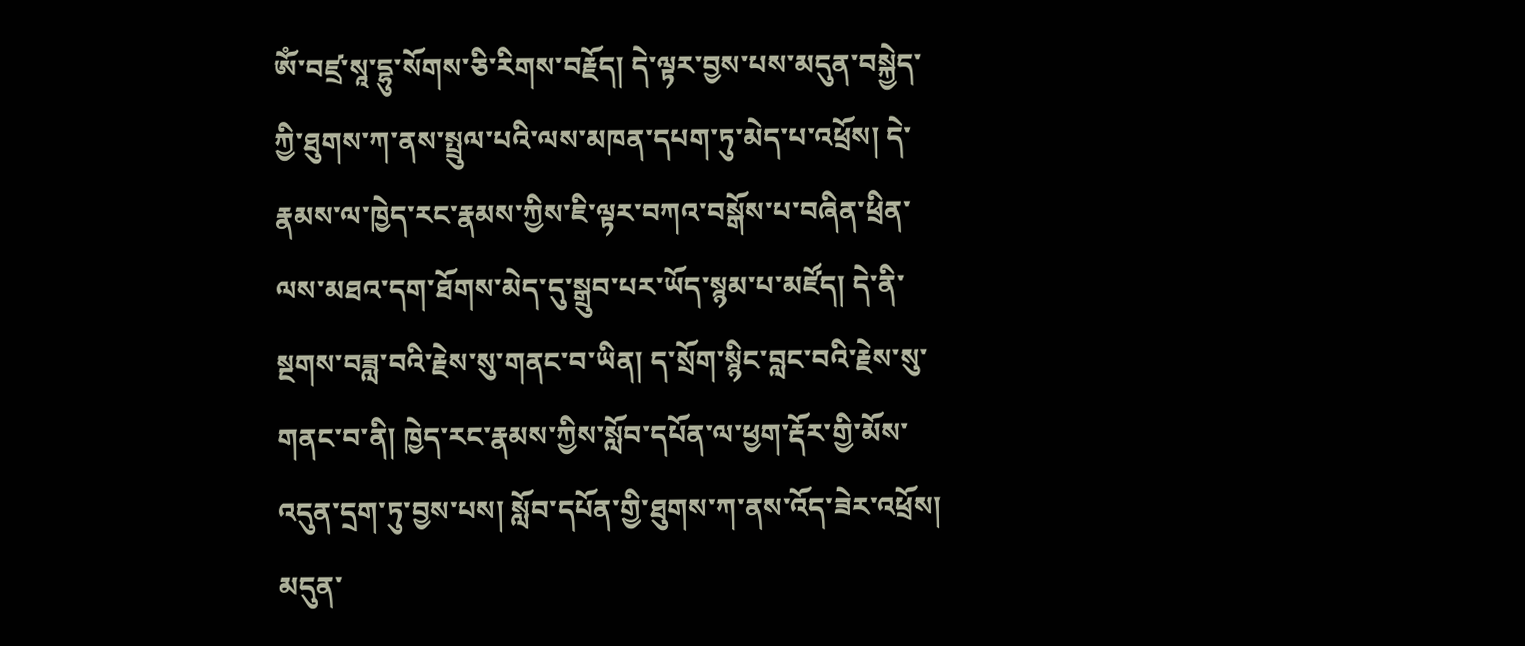ཨོཾ་བཛྲ་སཱ་དྷུ་སོགས་ཅི་རིགས་བརྗོད། དེ་ལྟར་བྱས་པས་མདུན་བསྐྱེད་ཀྱི་ཐུགས་ཀ་ནས་སྤྲུལ་པའི་ལས་མཁན་དཔག་ཏུ་མེད་པ་འཕྲོས། དེ་རྣམས་ལ་ཁྱེད་རང་རྣམས་ཀྱིས་ཇི་ལྟར་བཀའ་བསྒོས་པ་བཞིན་ཕྲིན་ལས་མཐའ་དག་ཐོགས་མེད་དུ་སྒྲུབ་པར་ཡོད་སྙམ་པ་མཛོད། དེ་ནི་སྔགས་བཟླ་བའི་རྗེས་སུ་གནང་བ་ཡིན། ད་སྲོག་སྙིང་བླང་བའི་རྗེས་སུ་གནང་བ་ནི། ཁྱེད་རང་རྣམས་ཀྱིས་སློབ་དཔོན་ལ་ཕྱག་རྡོར་གྱི་མོས་འདུན་དྲག་ཏུ་བྱས་པས། སློབ་དཔོན་གྱི་ཐུགས་ཀ་ནས་འོད་ཟེར་འཕྲོས། མདུན་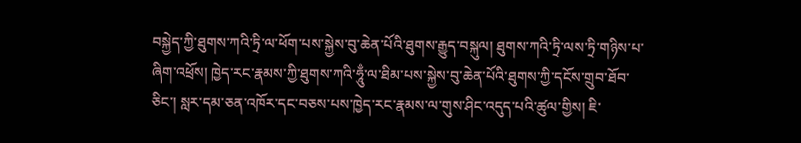བསྐྱེད་ཀྱི་ཐུགས་ཀའི་ཏྲི་ལ་ཕོག་པས་སྐྱེས་བུ་ཆེན་པོའི་ཐུགས་རྒྱུད་བསྐུལ། ཐུགས་ཀའི་ཏྲི་ལས་ཏྲི་གཉིས་པ་ཞིག་འཕྲོས། ཁྱེད་རང་རྣམས་ཀྱི་ཐུགས་ཀའི་ཧཱུྃ་ལ་ཐིམ་པས་སྐྱེས་བུ་ཆེན་པོའི་ཐུགས་ཀྱི་དངོས་གྲུབ་ཐོབ་ཅིང་། སླར་དམ་ཅན་འཁོར་དང་བཅས་པས་ཁྱེད་རང་རྣམས་ལ་གུས་ཤིང་འདུད་པའི་ཚུལ་གྱིས། ཇི་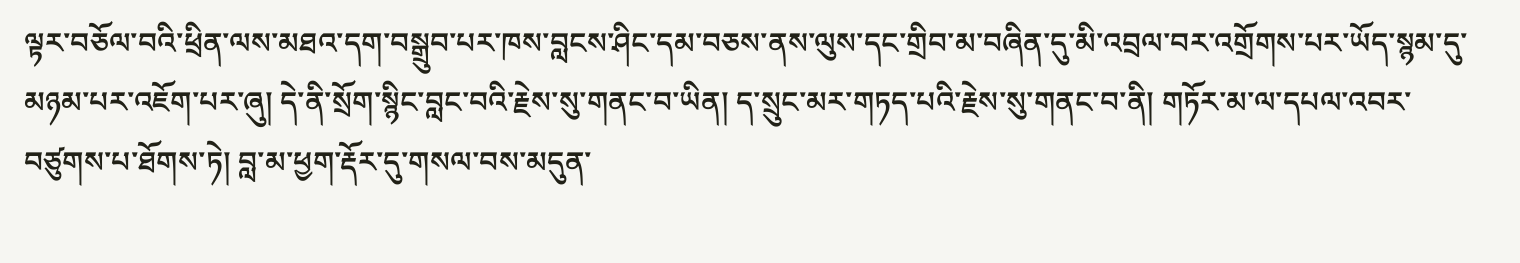ལྟར་བཅོལ་བའི་ཕྲིན་ལས་མཐའ་དག་བསྒྲུབ་པར་ཁས་བླངས་ཤིང་དམ་བཅས་ནས་ལུས་དང་གྲིབ་མ་བཞིན་དུ་མི་འབྲལ་བར་འགྲོགས་པར་ཡོད་སྙམ་དུ་མཉམ་པར་འཇོག་པར་ཞུ། དེ་ནི་སྲོག་སྙིང་བླང་བའི་རྗེས་སུ་གནང་བ་ཡིན། ད་སྲུང་མར་གཏད་པའི་རྗེས་སུ་གནང་བ་ནི། གཏོར་མ་ལ་དཔལ་འབར་བཙུགས་པ་ཐོགས་ཏེ། བླ་མ་ཕྱག་རྡོར་དུ་གསལ་བས་མདུན་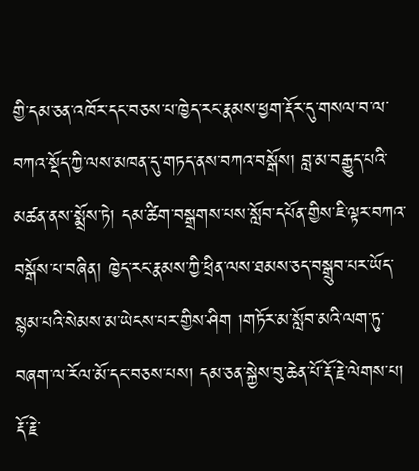གྱི་དམ་ཅན་འཁོར་དང་བཅས་པ་ཁྱེད་རང་རྣམས་ཕྱག་རྡོར་དུ་གསལ་བ་ལ་བཀའ་སྡོད་ཀྱི་ལས་མཁན་དུ་གཏད་ནས་བཀའ་བསྒོས། བླ་མ་བརྒྱུད་པའི་མཚན་ནས་སྨྲོས་ཏེ། དམ་ཚིག་བསྒྲགས་པས་སློབ་དཔོན་གྱིས་ཇི་ལྟར་བཀའ་བསྒོས་པ་བཞིན། ཁྱེད་རང་རྣམས་ཀྱི་ཕྲིན་ལས་ཐམས་ཅད་བསྒྲུབ་པར་ཡོད་སྙམ་པའི་སེམས་མ་ཡེངས་པར་གྱིས་ཤིག །གཏོར་མ་སློབ་མའི་ལག་ཏུ་བཞག་ལ་རོལ་མོ་དང་བཅས་པས། དམ་ཅན་སྐྱེས་བུ་ཆེན་པོ་རྡོ་རྗེ་ལེགས་པ། རྡོ་རྗེ་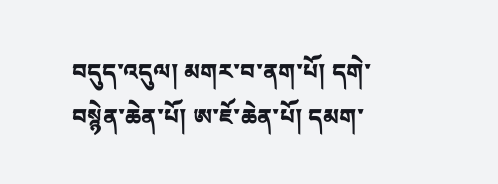བདུད་འདུལ། མགར་བ་ནག་པོ། དགེ་བསྙེན་ཆེན་པོ། ཨ་ཇོ་ཆེན་པོ། དམག་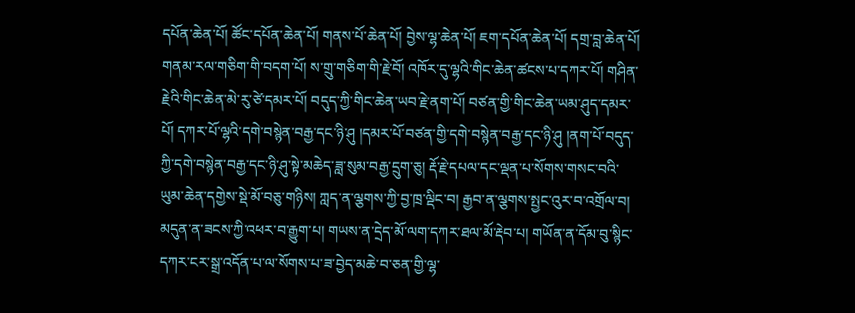དཔོན་ཆེན་པོ། ཚོང་དཔོན་ཆེན་པོ། གནས་པོ་ཆེན་པོ། བྱེས་ལྷ་ཆེན་པོ། ཇག་དཔོན་ཆེན་པོ། དགྲ་བླ་ཆེན་པོ། གནམ་རལ་གཅིག་གི་བདག་པོ། ས་གྲུ་གཅིག་གི་རྗེ་བོ། འཁོར་དུ་ལྷའི་གིང་ཆེན་ཚངས་པ་དཀར་པོ། གཤིན་རྗེའི་གིང་ཆེན་མེ་རུ་ཙེ་དམར་པོ། བདུད་ཀྱི་གིང་ཆེན་ཡབ་རྗེ་ནག་པོ། བཙན་གྱི་གིང་ཆེན་ཡམ་ཤུད་དམར་པོ། དཀར་པོ་ལྷའི་དགེ་བསྙེན་བརྒྱ་དང་ཉི་ཤུ །དམར་པོ་བཙན་གྱི་དགེ་བསྙེན་བརྒྱ་དང་ཉི་ཤུ །ནག་པོ་བདུད་ཀྱི་དགེ་བསྙེན་བརྒྱ་དང་ཉི་ཤུ་སྟེ་མཆེད་ཟླ་སུམ་བརྒྱ་དྲུག་ཅུ། རྡོ་རྗེ་དཔལ་དང་ལྡན་པ་སོགས་གསང་བའི་ཡུམ་ཆེན་དགྱེས་སྡེ་མོ་བཅུ་གཉིས། ཀླད་ན་ལྕགས་ཀྱི་བྱ་ཁྲ་ལྡིང་བ། རྒྱབ་ན་ལྕགས་སྤྱང་འུར་བ་འགྲོལ་བ། མདུན་ན་ཟངས་ཀྱི་འཕར་བ་རྒྱུག་པ། གཡས་ན་དྲེད་མོ་ལག་དཀར་ཐལ་མོ་རྡེབ་པ། གཡོན་ན་དོམ་བུ་སྙིང་དཀར་ངར་སྒྲ་འདོན་པ་ལ་སོགས་པ་ཟ་བྱེད་མཆེ་བ་ཅན་གྱི་ལྷ་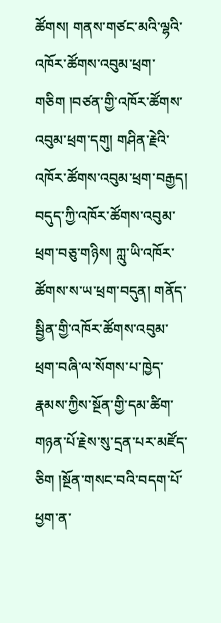ཚོགས། གནས་གཙང་མའི་ལྷའི་འཁོར་ཚོགས་འབུམ་ཕྲག་གཅིག །བཙན་གྱི་འཁོར་ཚོགས་འབུམ་ཕྲག་དགུ། གཤིན་རྗེའི་འཁོར་ཚོགས་འབུམ་ཕྲག་བརྒྱད། བདུད་ཀྱི་འཁོར་ཚོགས་འབུམ་ཕྲག་བཅུ་གཉིས། ཀླུ་ཡི་འཁོར་ཚོགས་ས་ཡ་ཕྲག་བདུན། གནོད་སྦྱིན་གྱི་འཁོར་ཚོགས་འབུམ་ཕྲག་བཞི་ལ་སོགས་པ་ཁྱེད་རྣམས་ཀྱིས་སྔོན་གྱི་དམ་ཚིག་གཉན་པོ་རྗེས་སུ་དྲན་པར་མཛོད་ཅིག །སྔོན་གསང་བའི་བདག་པོ་ཕྱག་ན་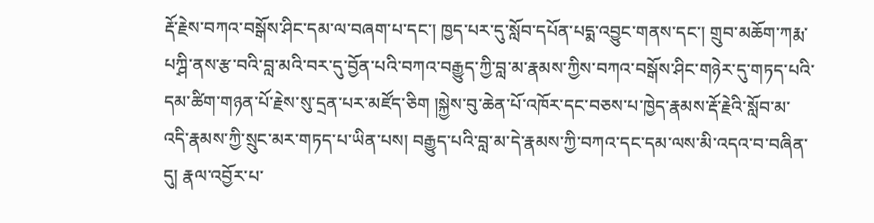རྡོ་རྗེས་བཀའ་བསྒོས་ཤིང་དམ་ལ་བཞག་པ་དང་། ཁྱད་པར་དུ་སློབ་དཔོན་པདྨ་འབྱུང་གནས་དང་། གྲུབ་མཆོག་ཀརྨ་པཀྴི་ནས་རྩ་བའི་བླ་མའི་བར་དུ་བྱོན་པའི་བཀའ་བརྒྱུད་ཀྱི་བླ་མ་རྣམས་ཀྱིས་བཀའ་བསྒོས་ཤིང་གཉེར་དུ་གཏད་པའི་དམ་ཚིག་གཉན་པོ་རྗེས་སུ་དྲན་པར་མཛོད་ཅིག །སྐྱེས་བུ་ཆེན་པོ་འཁོར་དང་བཅས་པ་ཁྱེད་རྣམས་རྡོ་རྗེའི་སློབ་མ་འདི་རྣམས་ཀྱི་སྲུང་མར་གཏད་པ་ཡིན་པས། བརྒྱུད་པའི་བླ་མ་དེ་རྣམས་ཀྱི་བཀའ་དང་དམ་ལས་མི་འདའ་བ་བཞིན་དུ། རྣལ་འབྱོར་པ་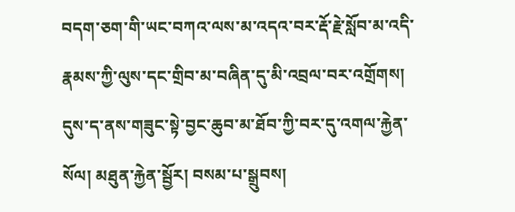བདག་ཅག་གི་ཡང་བཀའ་ལས་མ་འདའ་བར་རྡོ་རྗེ་སློབ་མ་འདི་རྣམས་ཀྱི་ལུས་དང་གྲིབ་མ་བཞིན་དུ་མི་འབྲལ་བར་འགྲོགས། དུས་ད་ནས་གཟུང་སྟེ་བྱང་ཆུབ་མ་ཐོབ་ཀྱི་བར་དུ་འགལ་རྐྱེན་སོལ། མཐུན་རྐྱེན་སྦྱོར། བསམ་པ་སྒྲུབས།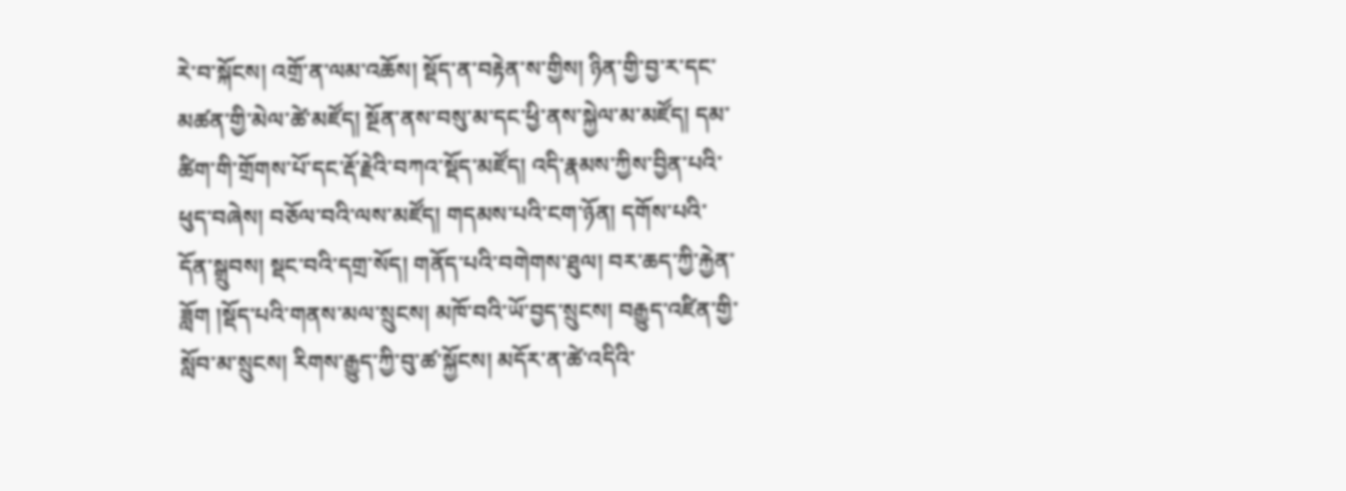རེ་བ་སྐོངས། འགྲོ་ན་ལམ་འཆོས། སྡོད་ན་བརྟེན་ས་གྱིས། ཉིན་གྱི་བྱ་ར་དང་མཚན་གྱི་མེལ་ཚེ་མཛོད། སྔོན་ནས་བསུ་མ་དང་ཕྱི་ནས་སྐྱེལ་མ་མཛོད། དམ་ཚིག་གི་གྲོགས་པོ་དང་རྡོ་རྗེའི་བཀའ་སྡོད་མཛོད། འདི་རྣམས་ཀྱིས་བྱིན་པའི་ཕུད་བཞེས། བཅོལ་བའི་ལས་མཛོད། གདམས་པའི་ངག་ཉོན། དགོས་པའི་དོན་སྒྲུབས། སྡང་བའི་དགྲ་སོད། གནོད་པའི་བགེགས་ཐུལ། བར་ཆད་ཀྱི་རྐྱེན་ཟློག །སྡོད་པའི་གནས་མལ་སྲུངས། མཁོ་བའི་ཡོ་བྱད་སྲུངས། བརྒྱུད་འཛིན་གྱི་སློབ་མ་སྲུངས། རིགས་རྒྱུད་ཀྱི་བུ་ཚ་སྐྱོངས། མདོར་ན་ཚེ་འདིའི་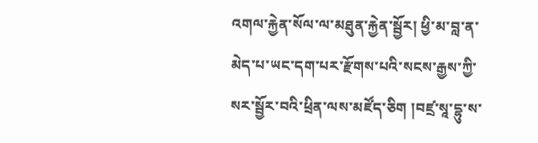འགལ་རྐྱེན་སོལ་ལ་མཐུན་རྐྱེན་སྦྱོར། ཕྱི་མ་བླ་ན་མེད་པ་ཡང་དག་པར་རྫོགས་པའི་སངས་རྒྱས་ཀྱི་སར་སྦྱོར་བའི་ཕྲིན་ལས་མཛོད་ཅིག །བཛྲ་སཱ་དྷུ་ས་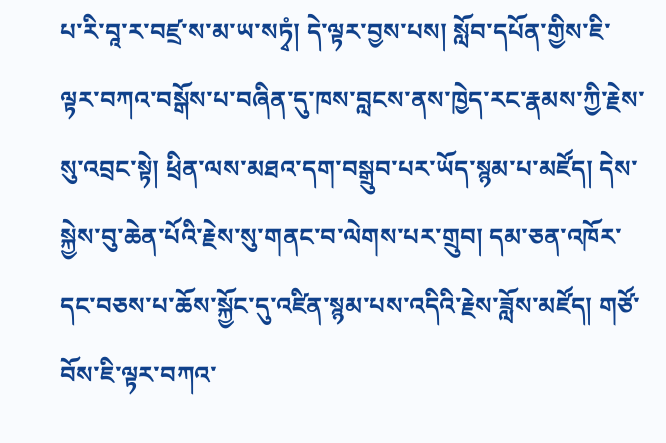པ་རི་བཱ་ར་བཛྲ་ས་མ་ཡ་སཏྭཾ། དེ་ལྟར་བྱས་པས། སློབ་དཔོན་གྱིས་ཇི་ལྟར་བཀའ་བསྒོས་པ་བཞིན་དུ་ཁས་བླངས་ནས་ཁྱེད་རང་རྣམས་ཀྱི་རྗེས་སུ་འབྲང་སྟེ། ཕྲིན་ལས་མཐའ་དག་བསྒྲུབ་པར་ཡོད་སྙམ་པ་མཛོད། དེས་སྐྱེས་བུ་ཆེན་པོའི་རྗེས་སུ་གནང་བ་ལེགས་པར་གྲུབ། དམ་ཅན་འཁོར་དང་བཅས་པ་ཆོས་སྐྱོང་དུ་འཛིན་སྙམ་པས་འདིའི་རྗེས་ཟློས་མཛོད། གཙོ་བོས་ཇི་ལྟར་བཀའ་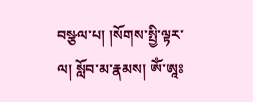བསྩལ་པ། །སོགས་སྤྱི་ལྟར་ལ། སློབ་མ་རྣམས། ཨོཾ་ཨཱཿ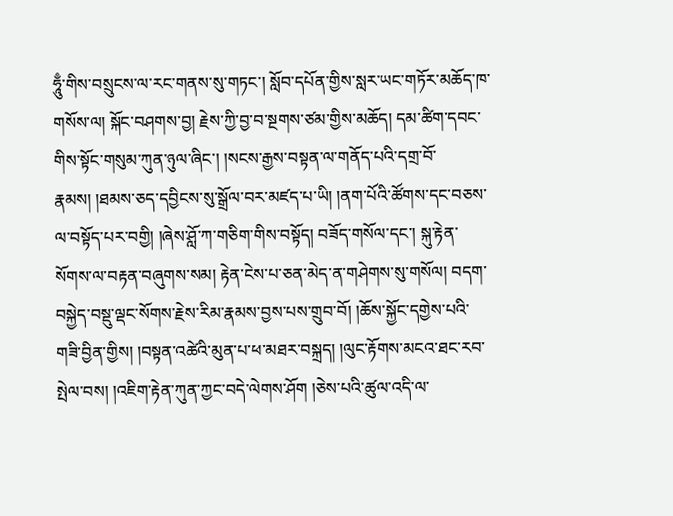ཧཱུྃ་གིས་བསྲུངས་ལ་རང་གནས་སུ་གཏང་། སློབ་དཔོན་གྱིས་སླར་ཡང་གཏོར་མཆོད་ཁ་གསོས་ལ། སྐོང་བཤགས་བྱ། རྗེས་ཀྱི་བྱ་བ་སྔགས་ཙམ་གྱིས་མཆོད། དམ་ཚིག་དབང་གིས་སྟོང་གསུམ་ཀུན་ཉུལ་ཞིང་། །སངས་རྒྱས་བསྟན་ལ་གནོད་པའི་དགྲ་བོ་རྣམས། །ཐམས་ཅད་དབྱིངས་སུ་སྒྲོལ་བར་མཛད་པ་ཡི། །ནག་པོའི་ཚོགས་དང་བཅས་ལ་བསྟོད་པར་བགྱི། །ཞེས་ཤློ་ཀ་གཅིག་གིས་བསྟོད། བཟོད་གསོལ་དང་། སྐུ་རྟེན་སོགས་ལ་བརྟན་བཞུགས་སམ། རྟེན་ངེས་པ་ཅན་མེད་ན་གཤེགས་སུ་གསོལ། བདག་བསྐྱེད་བསྡུ་ལྡང་སོགས་རྗེས་རིམ་རྣམས་བྱས་པས་གྲུབ་བོ། །ཆོས་སྐྱོང་དགྱེས་པའི་གཟི་བྱིན་གྱིས། །བསྟན་འཚེའི་མུན་པ་ཕ་མཐར་བསྐྲད། །ལུང་རྟོགས་མངའ་ཐང་རབ་སྤེལ་བས། །འཇིག་རྟེན་ཀུན་ཀྱང་བདེ་ལེགས་ཤོག །ཅེས་པའི་ཚུལ་འདི་ལ་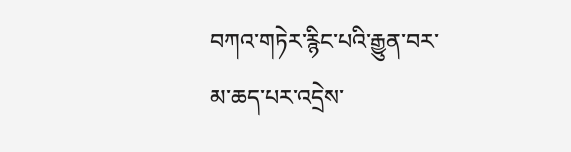བཀའ་གཏེར་རྙིང་པའི་རྒྱུན་བར་མ་ཆད་པར་འདྲེས་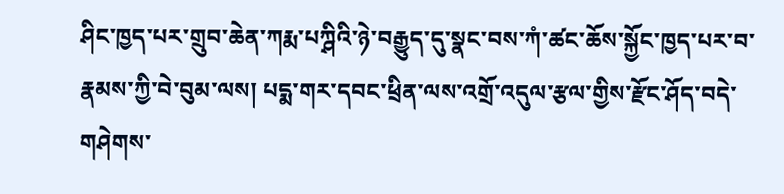ཤིང་ཁྱད་པར་གྲུབ་ཆེན་ཀརྨ་པཀྴིའི་ཉེ་བརྒྱུད་དུ་སྣང་བས་ཀཾ་ཚང་ཆོས་སྐྱོང་ཁྱད་པར་བ་རྣམས་ཀྱི་བེ་བུམ་ལས། པདྨ་གར་དབང་ཕྲིན་ལས་འགྲོ་འདུལ་རྩལ་གྱིས་རྫོང་ཤོད་བདེ་གཤེགས་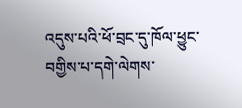འདུས་པའི་ཕོ་བྲང་དུ་ཁོལ་ཕྱུང་བགྱིས་པ་དགེ་ལེགས་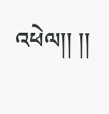འཕེལ།། །།